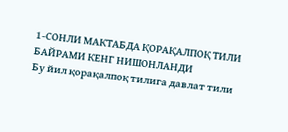1-СОНЛИ МАКТАБДА ҚОРАҚАЛПОҚ ТИЛИ БАЙРАМИ КЕНГ НИШОНЛАНДИ
Бу йил қорақалпоқ тилига давлат тили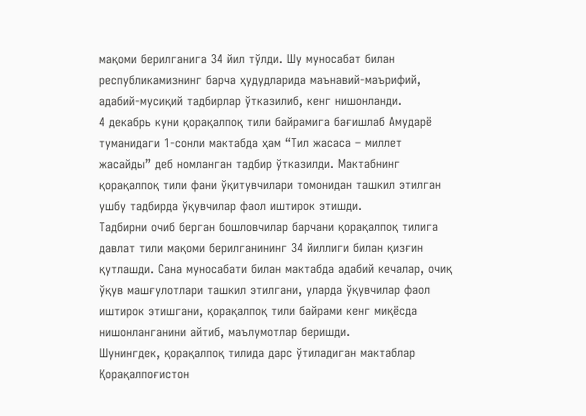мақоми берилганига 34 йил тўлди. Шу муносабат билан республикамизнинг барча ҳудудларида маънавий-маърифий, адабий-мусиқий тадбирлар ўтказилиб, кенг нишонланди.
4 декабрь куни қорақалпоқ тили байрамига бағишлаб Амударё туманидаги 1-сонли мактабда ҳам “Тил жасаса – миллет жасайды” деб номланган тадбир ўтказилди. Мактабнинг қорақалпоқ тили фани ўқитувчилари томонидан ташкил этилган ушбу тадбирда ўқувчилар фаол иштирок этишди.
Тадбирни очиб берган бошловчилар барчани қорақалпоқ тилига давлат тили мақоми берилганининг 34 йиллиги билан қизғин қутлашди. Сана муносабати билан мактабда адабий кечалар, очиқ ўқув машғулотлари ташкил этилгани, уларда ўқувчилар фаол иштирок этишгани, қорақалпоқ тили байрами кенг миқёсда нишонланганини айтиб, маълумотлар беришди.
Шунингдек, қорақалпоқ тилида дарс ўтиладиган мактаблар Қорақалпоғистон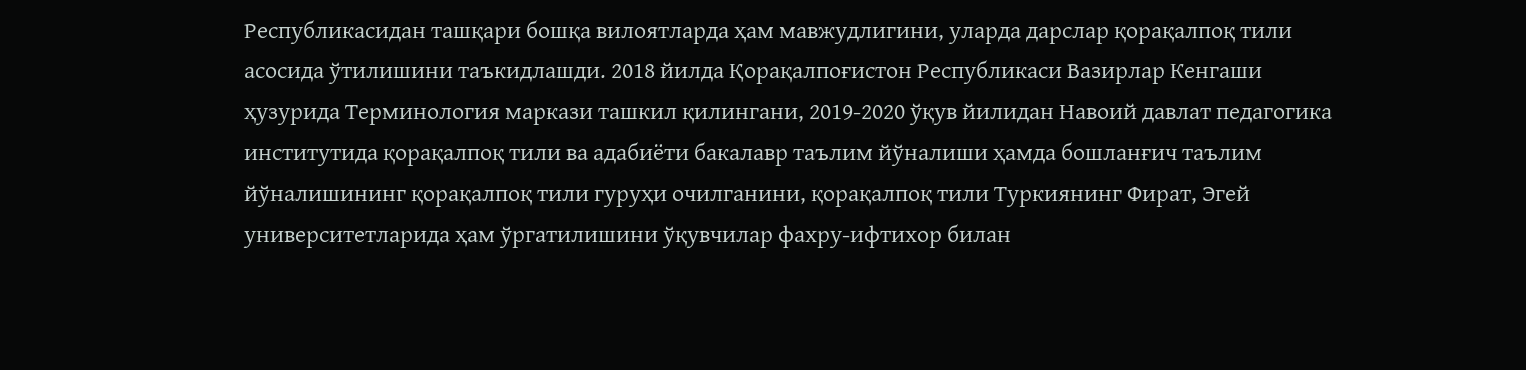Республикасидан ташқари бошқа вилоятларда ҳам мавжудлигини, уларда дарслар қорақалпоқ тили асосида ўтилишини таъкидлашди. 2018 йилда Қорақалпоғистон Республикаси Вазирлар Кенгаши ҳузурида Терминология маркази ташкил қилингани, 2019-2020 ўқув йилидан Навоий давлат педагогика институтида қорақалпоқ тили ва адабиёти бакалавр таълим йўналиши ҳамда бошланғич таълим йўналишининг қорақалпоқ тили гуруҳи очилганини, қорақалпоқ тили Туркиянинг Фират, Эгей университетларида ҳам ўргатилишини ўқувчилар фахру-ифтихор билан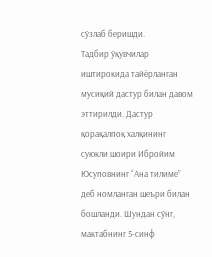сўзлаб беришди.
Тадбир ўқувчилар иштирокида тайёрланган мусиқий дастур билан давом эттирилди. Дастур қорақалпоқ халқининг суюкли шоири Ибройим Юсуповнинг “Ана тилиме” деб номланган шеъри билан бошланди. Шундан сўнг, мактабнинг 5-синф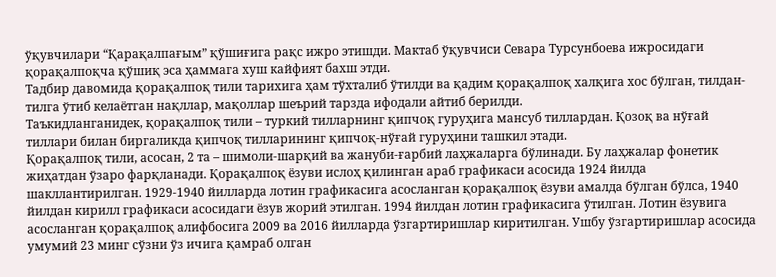ўқувчилари “Қарақалпағым” қўшиғига рақс ижро этишди. Мактаб ўқувчиси Севара Турсунбоева ижросидаги қорақалпоқча қўшиқ эса ҳаммага хуш кайфият бахш этди.
Тадбир давомида қорақалпоқ тили тарихига ҳам тўхталиб ўтилди ва қадим қорақалпоқ халқига хос бўлган, тилдан-тилга ўтиб келаётган нақллар, мақоллар шеърий тарзда ифодали айтиб берилди.
Таъкидланганидек, қорақалпоқ тили – туркий тилларнинг қипчоқ гуруҳига мансуб тиллардан. Қозоқ ва нўғай тиллари билан биргаликда қипчоқ тилларининг қипчоқ-нўғай гуруҳини ташкил этади.
Қорақалпоқ тили, асосан, 2 та – шимоли-шарқий ва жануби-ғарбий лаҳжаларга бўлинади. Бу лаҳжалар фонетик жиҳатдан ўзаро фарқланади. Қорақалпоқ ёзуви ислоҳ қилинган араб графикаси асосида 1924 йилда шакллантирилган. 1929-1940 йилларда лотин графикасига асосланган қорақалпоқ ёзуви амалда бўлган бўлса, 1940 йилдан кирилл графикаси асосидаги ёзув жорий этилган. 1994 йилдан лотин графикасига ўтилган. Лотин ёзувига асосланган қорақалпоқ алифбосига 2009 ва 2016 йилларда ўзгартиришлар киритилган. Ушбу ўзгартиришлар асосида умумий 23 минг сўзни ўз ичига қамраб олган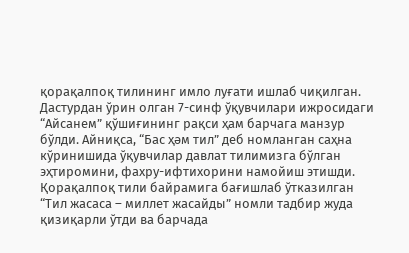қорақалпоқ тилининг имло луғати ишлаб чиқилган.
Дастурдан ўрин олган 7-синф ўқувчилари ижросидаги “Айсанем” қўшиғининг рақси ҳам барчага манзур бўлди. Айниқса, “Бас ҳәм тил” деб номланган саҳна кўринишида ўқувчилар давлат тилимизга бўлган эҳтиромини, фахру-ифтихорини намойиш этишди.
Қорақалпоқ тили байрамига бағишлаб ўтказилган “Тил жасаса – миллет жасайды” номли тадбир жуда қизиқарли ўтди ва барчада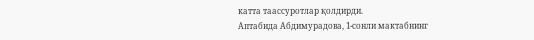катта таассуротлар қолдирди.
Аптабида Абдимурадова, 1-сонли мактабнинг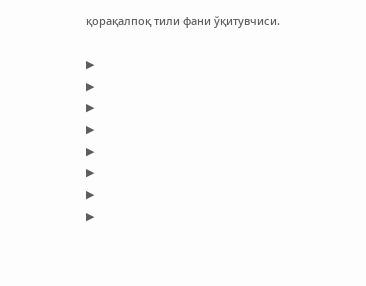қорақалпоқ тили фани ўқитувчиси.

▶
▶
▶
▶
▶
▶
▶
▶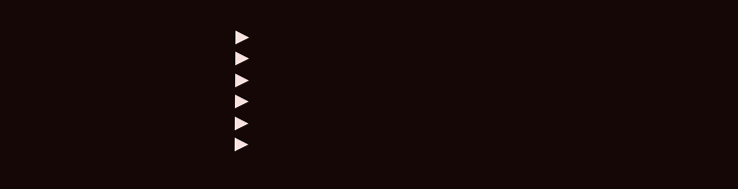▶
▶
▶
▶
▶
▶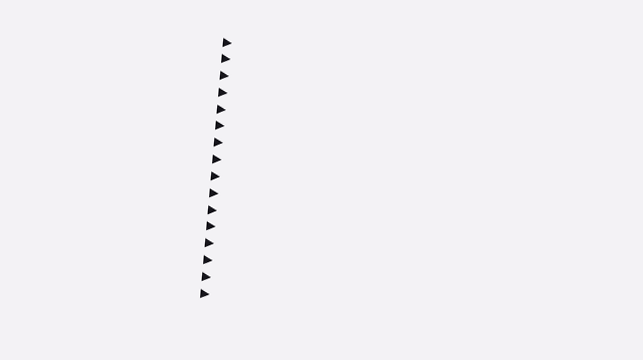▶
▶
▶
▶
▶
▶
▶
▶
▶
▶
▶
▶
▶
▶
▶
▶